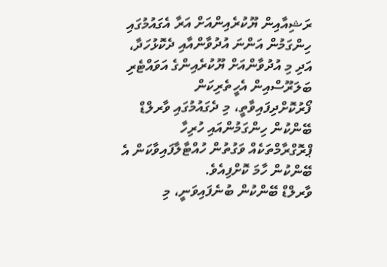ރަޝިއާއިން ޔޫކުރެއިންއަށް އަރާ އެގައުމުގައި ހިންގަމުން އަންނަ އުދުވާންއާއި ދެކޮޅުހަދާ، އަދި މި އުދުވާންއަށް ޔޫކުރެއިންގެ އަވައްޓެރި ބަލަރޫސްއިން އެހީތެރިކަން ފޯރުކޮށްދިފައިވާތީ، މި ދެގައުމުގައި ވާރލްޑް ބޭންކުން ހިންގަމުންއައި ހުރިހާ ޕްރޮގްރާމްތަކެއް ވަގުތުން ހުއްޓާލާފައިވާކަން އެ ބޭންކުން ހާމަ ކޮށްފިއެވެ.
ވާރލްޑް ބޭންކުން ބުނެފައިވަނީ، މި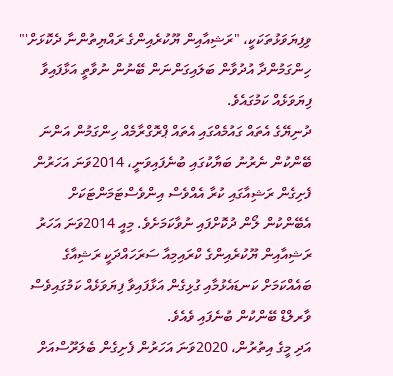ވިފިޔަވަޅުތަކަކީ، "ރަޝިއާއިން ޔޫކުރެއިންގެ ރައްޔިތުންނާ ދެކޮޅަށް'" ހިންގަމުންދާ އުދުވާން ބަލައިގަންނަން ބޭނުން ނުވާތީ އަޅާފައިވާ ފިޔަވަޅެއް ކަމުގައެވެ.
ދުނިޔޭގެ އެތައް ގައުމެއްގައި އެތައް ޕްރޮގްރާމެއް ހިންގަމުން އަންނަ ބޭންކުން ނެރުނު ބަޔާކުގައި ބުނެފައިވަނީ، 2014ވަނަ އަހަރުން ފެށިގެން ރަޝިއާގައި ކުރާ އެއްވެސް އިންވެސްޓަމަންޓަކަށް އެބޭންކުން ލޯން ދުކޮށްފައި ނުވާކަމަށެވެ. މިއީ 2014ވަނަ އަހަރު ރަޝިއާއިން ޔޫކުރެއިންގެ ކްރައިމިއާ ސަރަހައްދަކީ ރަޝިއާގެ ބައެއްކަމަށް ކަނޑައެޅުމާއި ގުޅިގެން އަޅާފައިވާ ފިޔަވަޅެއް ކަމުގައިވެސް ވާރލްޑް ބޭންކުން ބުނެފައި ވެއެވެ.
އަދި މީގެ އިތުރުން، 2020ވަނަ އަހަރުން ފެށިގެން ބެލަރޫސްއަށް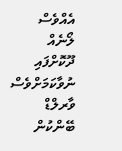އެއްވެސް ލޯނެއް ދޫކޮށްފައި ނުވާކަމަށްވެސް ވާރލްޑް ބޭންކުން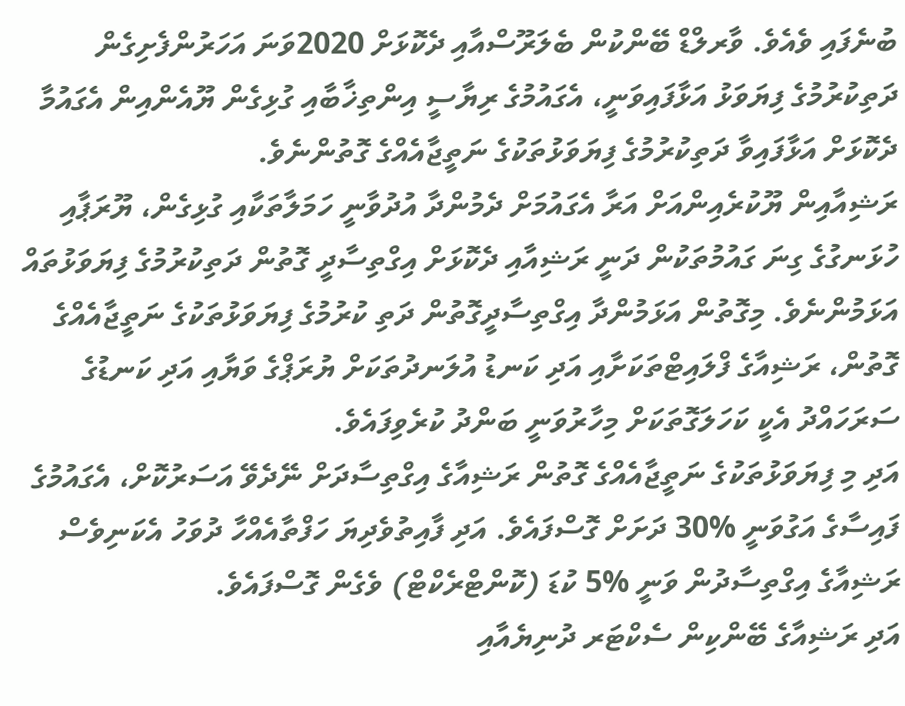ބުނެފައި ވެއެވެ. ވާރލްޑް ބޭންކުން ބެލަރޫސްއާއި ދެކޮޅަށް 2020ވަނަ އަހަރުންފެށިގެން ދަތިކުރުމުގެ ފިޔަވަޅު އަޅާފައިވަނީ، އެގައުމުގެ ރިޔާސީ އިންތިޚާބާއި ގުޅިގެން ޔޫއެންއިން އެގައުމާ ދެކޮޅަށް އަޅާފައިވާ ދަތިކުރުމުގެ ފިޔަވަޅުތަކުގެ ނަތީޖާއެއްގެ ގޮތުންނެވެ.
ރަޝިއާއިން ޔޫކުރެއިންއަށް އަރާ އެގައުމަށް ދެމުންދާ އުދުވާނީ ހަމަލާތަކާއި ގުޅިގެން، ޔޫރަޕާއި ހުޅަނގުގެ ގިނަ ގައުމުތަކުން ދަނީ ރަޝިއާއި ދެކޮޅަށް އިގްތިސާދީ ގޮތުން ދަތިކުރުމުގެ ފިޔަވަޅުތައް އަޅަމުންނެވެ. މިގޮތުން އަޅަމުންދާ އިގްތިސާދީގޮތުން ދަތި ކުރުމުގެ ފިޔަވަޅުތަކުގެ ނަތީޖާއެއްގެ ގޮތުން، ރަޝިއާގެ ފްލައިޓްތަކަށާއި އަދި ކަނޑު އުލަނދުތަކަށް ޔުރަޕްގެ ވަޔާއި އަދި ކަނޑުގެ ސަރަހައްދު އެކީ ކަހަލަގޮތަކަށް މިހާރުވަނީ ބަންދު ކުރެވިފައެވެ.
އަދި މި ފިޔަވަޅުތަކުގެ ނަތީޖާއެއްގެ ގޮތުން ރަޝިއާގެ އިގްތިސާދަށް ނޭދެވޭ އަސަރުކޮށް، އެގައުމުގެ ފައިސާގެ އަގުވަނީ %30 ދަށަށް ގޮސްފައެވެ. އަދި ފާއިތުވެދިޔަ ހަފްތާއެއްހާ ދުވަހު އެކަނިވެސް ރަޝިއާގެ އިގްތިސާދުން ވަނީ %5 ކުޑަ (ކޮންޓްރެކްޓް) ވެގެން ގޮސްފައެވެ.
އަދި ރަޝިއާގެ ބޭންކިން ސެކްޓަރ ދުނިޔެއާއި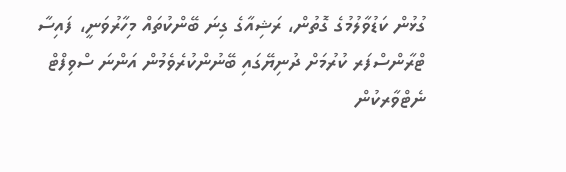ގުޅުން ކަޑުވާލުމުގެ ގޮތުން، ރަޝިއާގެ ގިނަ ބޭންކުތައް މިހާރުވަނީ، ފައިސާ ޓްރާންސްފަރ ކުރުމަށް ދުނިޔޭގައި ބޭނުންކުރެވެމުން އަންނަ ސްވިފްޓް ނެޓްވާރކުން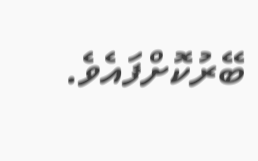ބޭރުކޮށްފައެވެ.